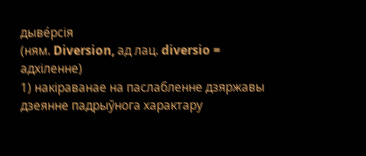дыве́рсія
(ням. Diversion, ад лац. diversio = адхіленне)
1) накіраванае на паслабленне дзяржавы дзеянне падрыўнога характару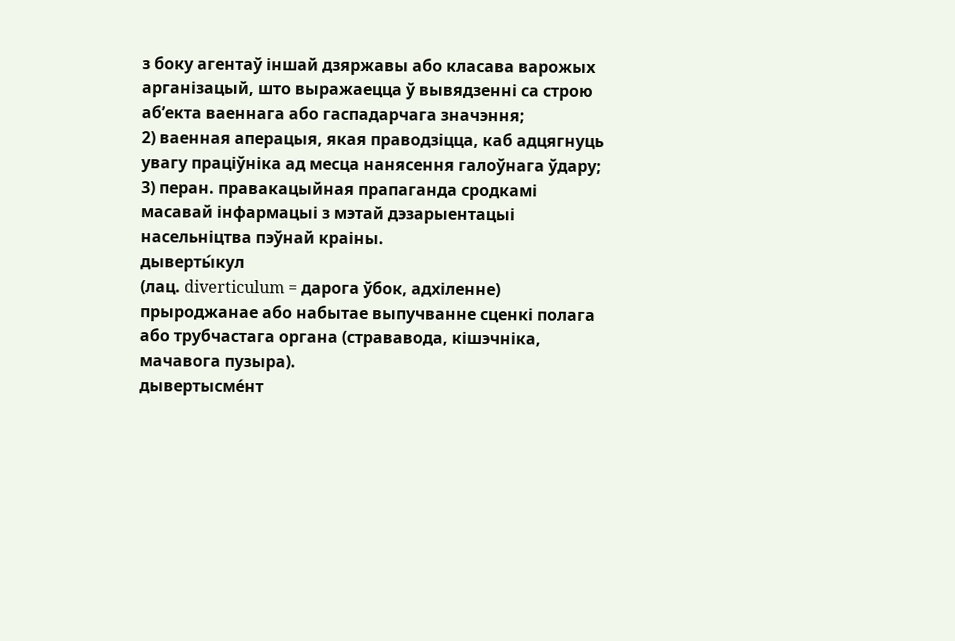з боку агентаў іншай дзяржавы або класава варожых арганізацый, што выражаецца ў вывядзенні са строю аб’екта ваеннага або гаспадарчага значэння;
2) ваенная аперацыя, якая праводзіцца, каб адцягнуць увагу праціўніка ад месца нанясення галоўнага ўдару;
3) перан. правакацыйная прапаганда сродкамі масавай інфармацыі з мэтай дэзарыентацыі насельніцтва пэўнай краіны.
дыверты́кул
(лац. diverticulum = дарога ўбок, адхіленне)
прыроджанае або набытае выпучванне сценкі полага або трубчастага органа (стрававода, кішэчніка, мачавога пузыра).
дывертысме́нт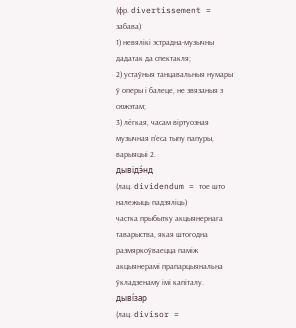(фр. divertissement = забава)
1) невялікі эстрадна-музычны дадатак да спектакля;
2) устаўныя танцавальныя нумары ў оперы і балеце, не звязаныя з сюжэтам;
3) лёгкая, часам віртуозная музычная п’еса тыпу папуры, варыяцыі 2.
дывідэ́нд
(лац. dividendum = тое што належыць падзяліць)
частка прыбытку акцыянернага таварыства, якая штогодна размяркоўваецца паміж акцыянерамі прапарцыянальна ўкладзенаму імі капіталу.
дыві́зар
(лац. divisor =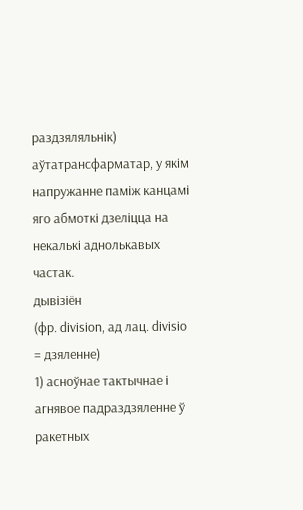раздзяляльнік)
аўтатрансфарматар, у якім напружанне паміж канцамі яго абмоткі дзеліцца на некалькі аднолькавых частак.
дывізіён
(фр. division, ад лац. divisio = дзяленне)
1) асноўнае тактычнае і агнявое падраздзяленне ў ракетных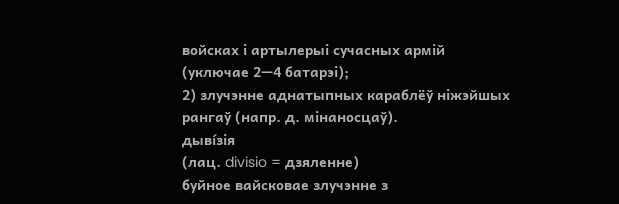войсках і артылерыі сучасных армій (уключае 2—4 батарэі);
2) злучэнне аднатыпных караблёў ніжэйшых рангаў (напр. д. мінаносцаў).
дыві́зія
(лац. divisio = дзяленне)
буйное вайсковае злучэнне з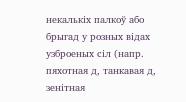некалькіх палкоў або брыгад у розных відах узброеных сіл (напр. пяхотная д, танкавая д, зенітная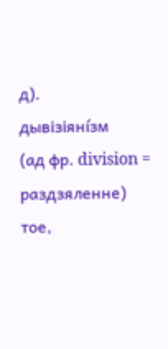д).
дывізіяні́зм
(ад фр. division = раздзяленне)
тое,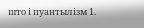што і пуантылізм 1.